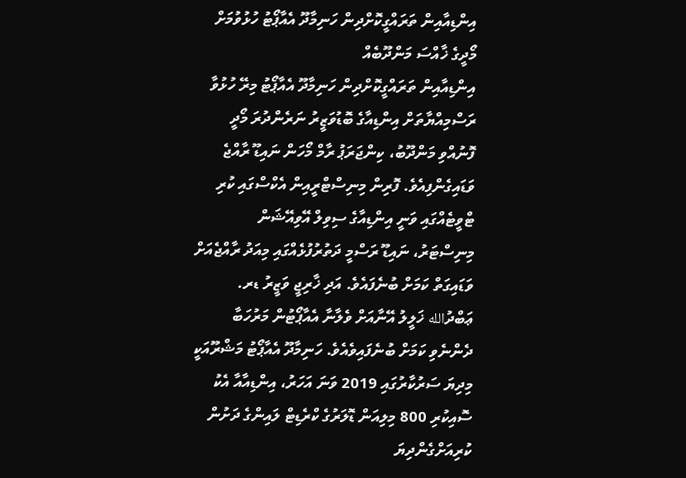އިންޑިއާއިން ތަރައްގީކޮށްދިން ހަނިމާދޫ އެއާޕޯޓު ހުޅުވުމަށް މޯދީގެ ޚާއްސަ މަންދޫބެއް
އިންޑިއާއިން ތަރައްގީކޮށްދިން ހަނިމާދޫ އެއާޕޯޓު މިރޭ ހުޅުވާ ރަސްމިއްޔާތަށް އިންޑިއާގެ ބޮޑުވަޒީރު ނަރެންދުރަ މޯދީ ފޮނުއްވި މަންދޫބު، ކިންޖަރަޕު ރާމް މޯހަން ނައިޑޫ ރާއްޖެ ވަޑައިގެންފިއެވެ. ފޮރިން މިނިސްޓްރީއިން އެކްސްގައި ކުރި ޓްވީޓެއްގައި ވަނީ އިންޑިއާގެ ސިވިލް އޭވިއޭޝަން މިނިސްޓަރު، ނައިޑޫ ރަސްމީ ދަތުރުފުޅެއްގައި މިއަދު ރާއްޖެއަށް ވަޑައިގަތް ކަމަށް ބުނެފައެވެ. އަދި ޚާރިޖީ ވަޒީރު ޑރ. ޢަބްދުالله ޚަލީލު އޭނާއަށް ވެލާނާ އެއާޕޯޓުން މަރުހަބާ ދެންނެވި ކަމަށް ބުނެފައިވެއެވެ. ހަނިމާދޫ އެއާޕޯޓު މަޝްރޫއަކީ މިދިޔަ ސަރުކާރުގައި 2019 ވަނަ އަހަރު، އިންޑިއާއާ އެކު ސޮއިކުރި 800 މިލިއަން ޑޮލަރުގެ ކްރެޑިޓް ލައިންގެ ދަށުން ކުރިއަށްގެންދިޔަ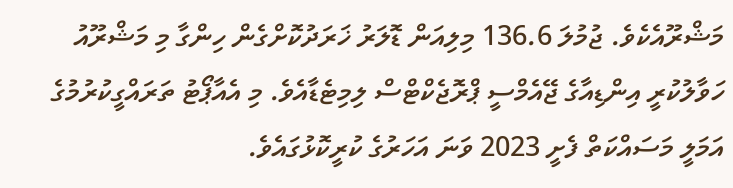މަޝްރޫއެކެވެ. ޖުމުލަ 136.6 މިލިއަން ޑޮލަރު ޚަރަދުކޮށްގެން ހިންގާ މި މަޝްރޫއު ހަވާލުކުރީ އިންޑިއާގެ ޖޭއެމްސީ ޕްރޮޖެކްޓްސް ލިމިޓެޑާއެވެ. މި އެއާޕޯޓު ތަރައްގީކުރުމުގެ އަމަލީ މަސައްކަތް ފެށީ 2023 ވަނަ އަހަރުގެ ކުރީކޮޅުގައެވެ.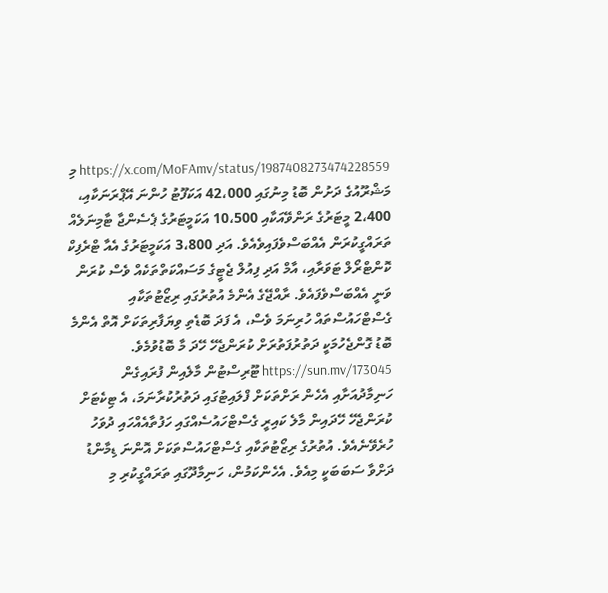https://x.com/MoFAmv/status/1987408273474228559 މި މަޝްރޫއުގެ ދަށުން ބޮޑު މިނުގައި 42،000 އަކަފޫޓު ހުންނަ އޭޕްރަނަކާއި، 2،400 މީޓަރުގެ ރަންވޭއަކާއި 10،500 އަކަމީޓަރުގެ ޕެސެންޖާ ޓާމިނަލެއް ތަރައްގީކުރަން އެއްބަސްވެފައިވެއެވެ. އަދި 3،800 އަކަމީޓަރުގެ އެއާ ޓްރެފިކް ކޮންޓްރޯލް ޓަވަރާއި، އާމް އަދި ފިއުލް ޖެޓީގެ މަސައްކަތްތަކެއް ވެސް ކުރަން ވަނީ އެއްބަސްވެފައެވެ. ރާއްޖޭގެ އެންމެ އުތުރުގައި ރިޒޯޓުތަކާއި ގެސްޓްހައުސްތައް ހުރިނަމަ ވެސް، އެ ފަދަ ބޮޑެތި ވިޔަފާރިތަކަށް އޮތް އެންމެ ބޮޑު ގޮންޖެހުމަކީ ދަތުރުފަތުރަށް ކުރަންޖެހޭ ހޭދަ މާ ބޮޑުވުމެވެ. https://sun.mv/173045 ޓޫރިސްޓުން މާލެއިން ފުރައިގެން ހަނިމާދުއަށާއި އެހެން ރަށްތަކަށް ފްލައިޓުގައި ދަތުރުކުރާނަމަ، އެ ޓިކެޓަށް ކުރަންޖެހޭ ހޭދައިން މާލެ ކައިރީ ގެސްޓްހައުސެއްގައި ހަފުތާއެއްހައި ދުވަހު ހުރެވޭނެއެވެ. އުތުރުގެ ރިޒޯޓުތަކާއި ގެސްޓްހައުސްތަކަށް އޮންނަ ޑިމާންޑު ދަށްވާ ސަބަބަކީ މިއެވެ. އެހެންކަމުން، ހަނިމާދޫގައި ތަރައްގީކުރި މި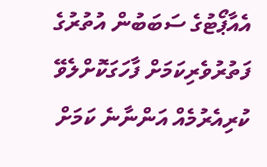އެއާޕޯޓުގެ ސަބަބުން އުތުރުގެ ފަތުރުވެރިކަމަށް ފާހަގަކޮށްލެވޭ ކުރިއެރުމެއް އަންނާނެ ކަމަށް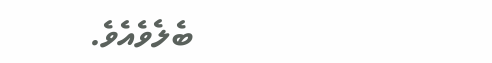ބެލެވެއެވެ.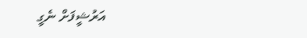އަރުޝީފަށް ނެގީ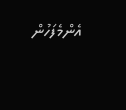އެންމެފަހުން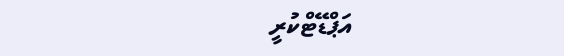އަޕްޑޭޓްކުރީ